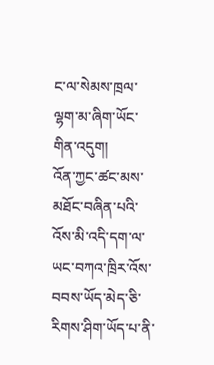ང་ལ་སེམས་ཁྲལ་ལྷག་མ་ཞིག་ཡོང་གིན་འདུག།
འོན་ཀྱང་ཚང་མས་མཐོང་བཞིན་པའི་འོས་མི་འདི་དག་ལ་ཡང་བཀའ་ཁྲིར་འོས་བབས་ཡོད་མེད་ཅི་རིགས་ཤིག་ཡོད་པ་ནི་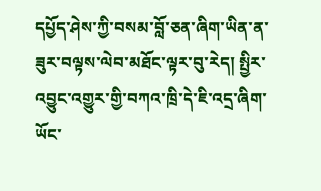དཔྱོད་ཤེས་ཀྱི་བསམ་བློ་ཅན་ཞིག་ཡིན་ན་ཟུར་བལྟས་ལེབ་མཐོང་ལྟར་བུ་རེད། སྤྱིར་འབྱུང་འགྱུར་གྱི་བཀའ་ཁྲི་དེ་ཇི་འདྲ་ཞིག་ཡོང་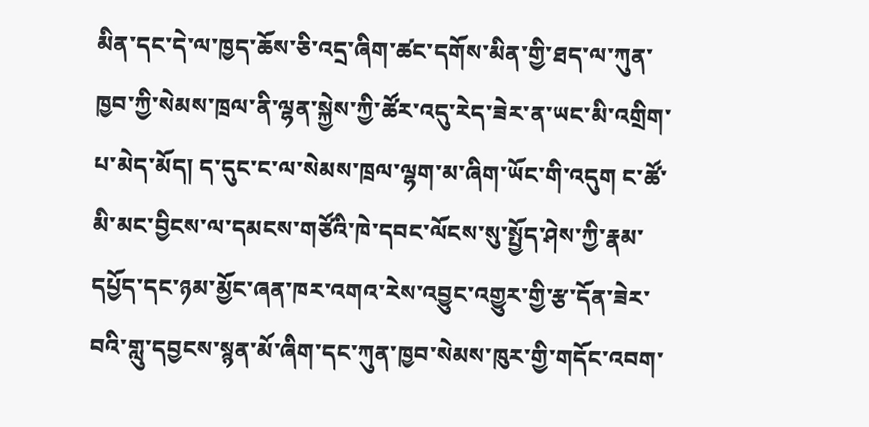མིན་དང་དེ་ལ་ཁྱད་ཆོས་ཅི་འདྲ་ཞིག་ཚང་དགོས་མིན་གྱི་ཐད་ལ་ཀུན་ཁྱབ་ཀྱི་སེམས་ཁྲལ་ནི་ལྷན་སྐྱེས་ཀྱི་ཚོར་འདུ་རེད་ཟེར་ན་ཡང་མི་འགྲིག་པ་མེད་མོད། ད་དུང་ང་ལ་སེམས་ཁྲལ་ལྷག་མ་ཞིག་ཡོང་གི་འདུག ང་ཚོ་མི་མང་བྱིངས་ལ་དམངས་གཙོའི་ཁེ་དབང་ལོངས་སུ་སྤྱོད་ཤེས་ཀྱི་རྣམ་དཔྱོད་དང་ཉམ་མྱོང་ཞན་ཁར་འགའ་རེས་འབྱུང་འགྱུར་གྱི་རྩ་དོན་ཟེར་བའི་གླུ་དབྱངས་སྙན་མོ་ཞིག་དང་ཀུན་ཁྱབ་སེམས་ཁུར་གྱི་གདོང་འབག་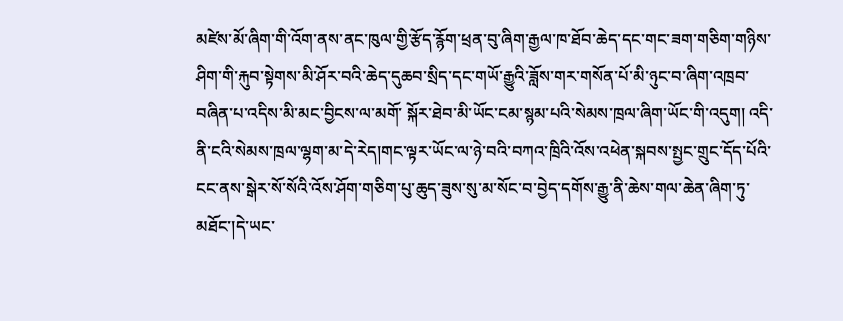མཛེས་མོ་ཞིག་གི་འོག་ནས་ནང་ཁུལ་གྱི་རྩོད་རྙོག་ཕྲན་བུ་ཞིག་རྒྱལ་ཁ་ཐོབ་ཆེད་དང་གང་ཟག་གཅིག་གཉིས་ཤིག་གི་རྐུབ་སྟེགས་མི་ཤོར་བའི་ཆེད་དུཆབ་སྲིད་དང་གཡོ་རྒྱུའི་ཟློས་གར་གསོན་པོ་མི་ཉུང་བ་ཞིག་འཁྲབ་བཞིན་པ་འདིས་མི་མང་བྱིངས་ལ་མགོ་ སྐོར་ཐེབ་མི་ཡོང་ངམ་སྙམ་པའི་སེམས་ཁྲལ་ཞིག་ཡོང་གི་འདུག། འདི་ནི་ངའི་སེམས་ཁྲལ་ལྷག་མ་དེ་རེད།གང་ལྟར་ཡོང་ལ་ཉེ་བའི་བཀའ་ཁྲིའི་འོས་འཕེན་སྐབས་སྤྱང་གྲུང་དོད་པོའི་ངང་ནས་སྒེར་སོ་སོའི་འོས་ཤོག་གཅིག་པུ་ཆུད་ཟུས་སུ་མ་སོང་བ་བྱེད་དགོས་རྒྱུ་ནི་ཆེས་གལ་ཆེན་ཞིག་ཏུ་མཐོང་།དེ་ཡང་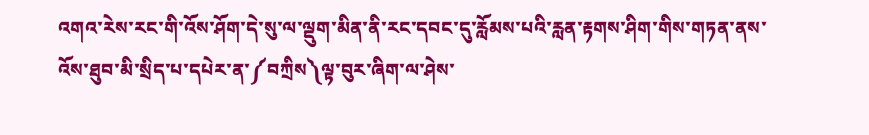འགའ་རེས་རང་གི་འོས་ཤོག་དེ་སུ་ལ་ལྡུག་མིན་ནི་རང་དབང་དུ་རློམས་པའི་རླན་རྟགས་ཤིག་གིས་གཏན་ནས་འོས་ཐུབ་མི་སྲིད་པ་དཔེར་ན་༼བཀྲིས༽ལྟ་བུར་ཞིག་ལ་ཤེས་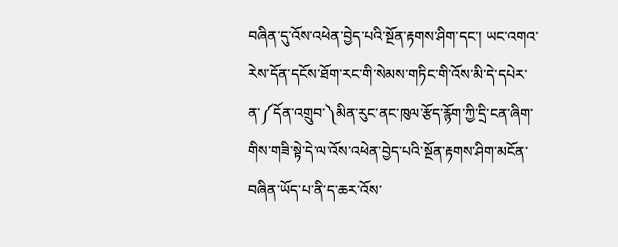བཞིན་དུ་འོས་འཕེན་བྱེད་པའི་སྔོན་རྟགས་ཤིག་དང་། ཡང་འགའ་རེས་དོན་དངོས་ཐོག་རང་གི་སེམས་གཏིང་གི་འོས་མི་དེ་དཔེར་ན་༼དོན་འགྲུབ་༽མིན་རུང་ནང་ཁུལ་རྩོད་རྙོག་ཀྱི་དྲི་ངན་ཞིག་གིས་གཟི་སྟེ་དེ་ལ་འོས་འཕེན་བྱེད་པའི་སྔོན་རྟགས་ཤིག་མངོན་བཞིན་ཡོད་པ་ནི་ད་ཆར་འོས་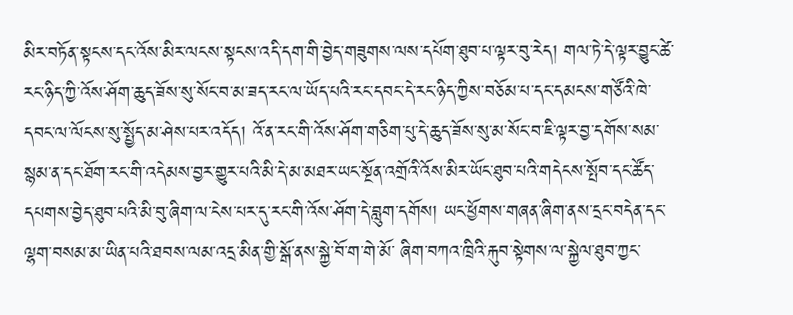མིར་བཏོན་སྟངས་དང་འོས་མིར་ལངས་སྟངས་འདི་དག་གི་བྱེད་གཟུགས་ལས་དཔོག་ཐུབ་པ་ལྟར་བུ་རེད། གལ་ཏེ་དེ་ལྟར་བྱུང་ཚེ་རང་ཉིད་ཀྱི་འོས་ཤོག་ཆུད་ཟོས་སུ་སོང་བ་མ་ཟད་རང་ལ་ཡོད་པའི་རང་དབང་དེ་རང་ཉིད་ཀྱིས་བཅོམ་པ་དང་དམངས་གཙོའི་ཁེ་དབང་ལ་ལོངས་སུ་སྤྱོད་མ་ཤེས་པར་འདོད། འོ་ན་རང་གི་འོས་ཤོག་གཅིག་པུ་དེ་ཆུད་ཟོས་སུ་མ་སོང་བ་ཇི་ལྟར་བྱ་དགོས་སམ་སྙམ་ན་དང་ཐོག་རང་གི་འདེམས་བྱར་གྱུར་པའི་མི་དེ་མ་མཐར་ཡང་སྔོན་འགྲོའི་འོས་མིར་ཡོང་ཐུབ་པའི་གདེངས་སྤོབ་དང་ཚོད་དཔགས་བྱེད་ཐུབ་པའི་མི་བུ་ཞིག་ལ་ངེས་པར་དུ་རང་གི་འོས་ཤོག་དེ་བླུག་དགོས། ཡང་ཕྱོགས་གཞན་ཞིག་ནས་དྲང་བདེན་དང་ལྷག་བསམ་མ་ཡིན་པའི་ཐབས་ལམ་འདྲ་མིན་གྱི་སྒོ་ནས་སྐྱེ་བོ་ག་གེ་མོ་ ཞིག་བཀའ་ཁྲིའི་རྐུབ་སྟེགས་ལ་སྐྱེལ་ཐུབ་ཀྱང་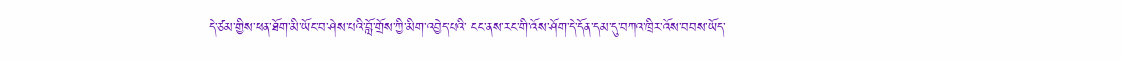དེ་ཙམ་གྱིས་ཕན་ཐོག་མི་ཡོང་བ་ཤེས་པའི་བློ་གྲོས་ཀྱི་མིག་འབྱེད་པའི་ ངང་ནས་རང་གི་འོས་ཤོག་དེ་དོན་དམ་དུ་བཀའ་ཁྲིར་འོས་བབས་ཡོད་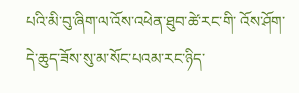པའི་མི་བུ་ཞིག་ལ་འོས་འཕེན་ཐུབ་ཚེ་རང་གི་ འོས་ཤོག་དེ་ཆུད་ཟོས་སུ་མ་སོང་པའམ་རང་ཉིད་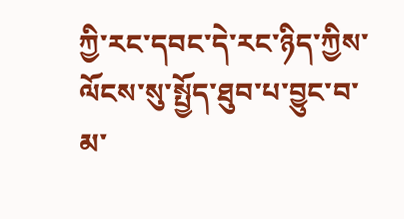ཀྱི་རང་དབང་དེ་རང་ཉིད་ཀྱིས་ལོངས་སུ་སྤྱོད་ཐུབ་པ་བྱུང་བ་མ་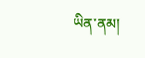ཡིན་ནམ།